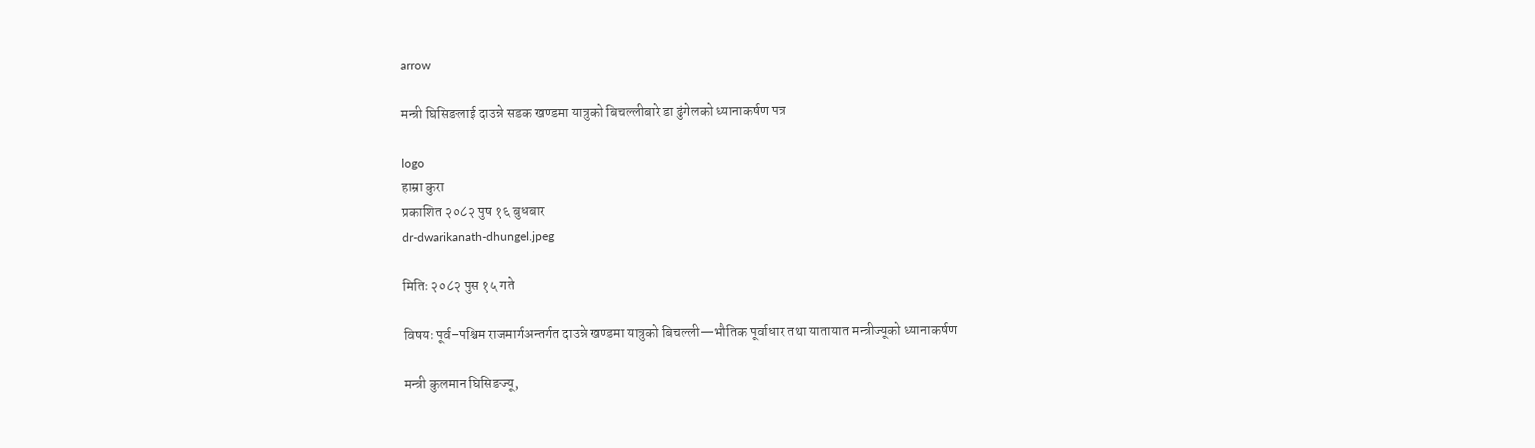arrow

मन्त्री घिसिङलाई दाउन्ने सडक खण्डमा यात्रुको बिचल्लीबारे डा ढुंगेलको ध्यानाकर्षण पत्र

logo
हाम्रा कुरा
प्रकाशित २०८२ पुष १६ बुधबार
dr-dwarikanath-dhungel.jpeg

मितिः २०८२ पुस १५ गते

विषयः पूर्व–पश्चिम राजमार्गअन्तर्गत दाउन्ने खण्डमा यात्रुको बिचल्ली—भौतिक पूर्वाधार तथा यातायात मन्त्रीज्यूको ध्यानाकर्षण

मन्त्री कुलमान घिसिङज्यू,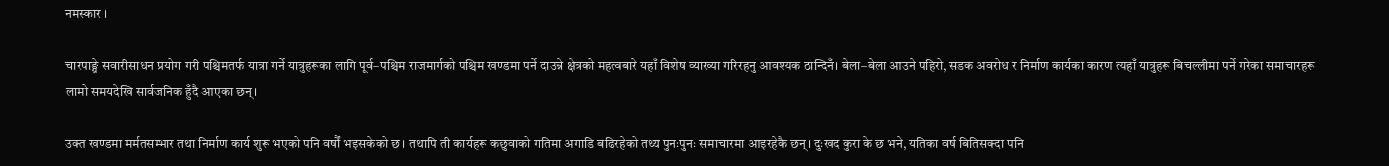नमस्कार ।

चारपाङ्ग्रे सवारीसाधन प्रयोग गरी पश्चिमतर्फ यात्रा गर्ने यात्रुहरूका लागि पूर्व–पश्चिम राजमार्गको पश्चिम खण्डमा पर्ने दाउन्ने क्षेत्रको महत्वबारे यहाँ विशेष व्याख्या गरिरहनु आवश्यक ठान्दिनँ। बेला–बेला आउने पहिरो, सडक अवरोध र निर्माण कार्यका कारण त्यहाँ यात्रुहरू बिचल्लीमा पर्ने गरेका समाचारहरू लामो समयदेखि सार्वजनिक हुँदै आएका छन्।

उक्त खण्डमा मर्मतसम्भार तथा निर्माण कार्य शुरू भएको पनि वर्षौं भइसकेको छ। तथापि ती कार्यहरू कछुवाको गतिमा अगाडि बढिरहेको तथ्य पुनःपुनः समाचारमा आइरहेकै छन्। दुःखद कुरा के छ भने, यतिका वर्ष बितिसक्दा पनि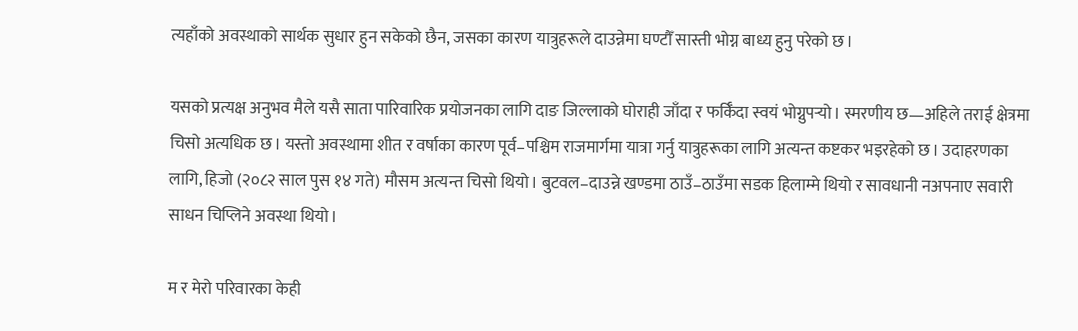त्यहाँको अवस्थाको सार्थक सुधार हुन सकेको छैन, जसका कारण यात्रुहरूले दाउन्नेमा घण्टौँ सास्ती भोग्न बाध्य हुनु परेको छ।

यसको प्रत्यक्ष अनुभव मैले यसै साता पारिवारिक प्रयोजनका लागि दाङ जिल्लाको घोराही जाँदा र फर्किँदा स्वयं भोग्नुपर्‍यो। स्मरणीय छ—अहिले तराई क्षेत्रमा चिसो अत्यधिक छ। यस्तो अवस्थामा शीत र वर्षाका कारण पूर्व–पश्चिम राजमार्गमा यात्रा गर्नु यात्रुहरूका लागि अत्यन्त कष्टकर भइरहेको छ। उदाहरणका लागि, हिजो (२०८२ साल पुस १४ गते) मौसम अत्यन्त चिसो थियो। बुटवल–दाउन्ने खण्डमा ठाउँ–ठाउँमा सडक हिलाम्मे थियो र सावधानी नअपनाए सवारी साधन चिप्लिने अवस्था थियो।

म र मेरो परिवारका केही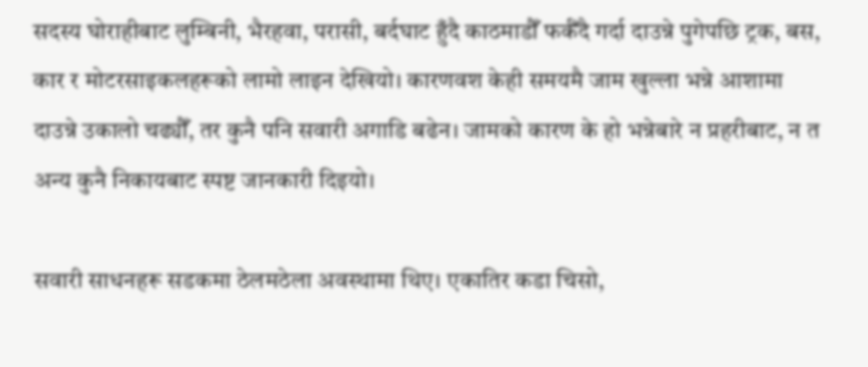सदस्य घोराहीबाट लुम्बिनी, भैरहवा, परासी, बर्दघाट हुँदै काठमाडौँ फर्कँदै गर्दा दाउन्ने पुगेपछि ट्रक, बस, कार र मोटरसाइकलहरूको लामो लाइन देखियो। कारणवश केही समयमै जाम खुल्ला भन्ने आशामा दाउन्ने उकालो चढ्यौँ, तर कुनै पनि सवारी अगाडि बढेन। जामको कारण के हो भन्नेबारे न प्रहरीबाट, न त अन्य कुनै निकायबाट स्पष्ट जानकारी दिइयो।

सवारी साधनहरू सडकमा ठेलमठेला अवस्थामा थिए। एकातिर कडा चिसो,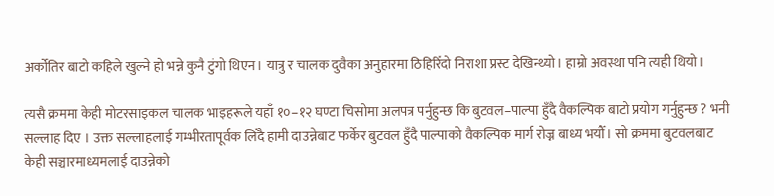अर्कोतिर बाटो कहिले खुल्ने हो भन्ने कुनै टुंगो थिएन। यात्रु र चालक दुवैका अनुहारमा ठिहिरिँदो निराशा प्रस्ट देखिन्थ्यो। हाम्रो अवस्था पनि त्यही थियो।

त्यसै क्रममा केही मोटरसाइकल चालक भाइहरूले यहाँ १०–१२ घण्टा चिसोमा अलपत्र पर्नुहुन्छ कि बुटवल–पाल्पा हुँदै वैकल्पिक बाटो प्रयोग गर्नुहुन्छ ? भनी सल्लाह दिए । उक्त सल्लाहलाई गम्भीरतापूर्वक लिँदै हामी दाउन्नेबाट फर्केर बुटवल हुँदै पाल्पाको वैकल्पिक मार्ग रोज्न बाध्य भयौँ। सो क्रममा बुटवलबाट केही सञ्चारमाध्यमलाई दाउन्नेको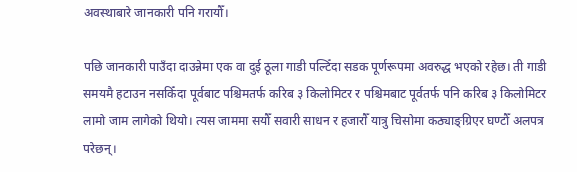अवस्थाबारे जानकारी पनि गरायौँ।

पछि जानकारी पाउँदा दाउन्नेमा एक वा दुई ठूला गाडी पल्टिँदा सडक पूर्णरूपमा अवरुद्ध भएको रहेछ। ती गाडी समयमै हटाउन नसकिँदा पूर्वबाट पश्चिमतर्फ करिब ३ किलोमिटर र पश्चिमबाट पूर्वतर्फ पनि करिब ३ किलोमिटर लामो जाम लागेको थियो। त्यस जाममा सयौँ सवारी साधन र हजारौँ यात्रु चिसोमा कठ्याङ्ग्रिएर घण्टौँ अलपत्र परेछन्।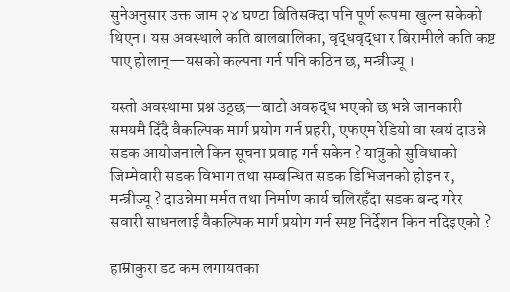सुनेअनुसार उक्त जाम २४ घण्टा बितिसक्दा पनि पूर्ण रूपमा खुल्न सकेको थिएन। यस अवस्थाले कति बालबालिका, वृद्धवृद्धा र बिरामीले कति कष्ट पाए होलान्—यसको कल्पना गर्न पनि कठिन छ, मन्त्रीज्यू ।

यस्तो अवस्थामा प्रश्न उठ्छ—बाटो अवरुद्ध भएको छ भन्ने जानकारी समयमै दिँदै वैकल्पिक मार्ग प्रयोग गर्न प्रहरी, एफएम रेडियो वा स्वयं दाउन्ने सडक आयोजनाले किन सूचना प्रवाह गर्न सकेन ? यात्रुको सुविधाको जिम्मेवारी सडक विभाग तथा सम्बन्धित सडक डिभिजनको होइन र, मन्त्रीज्यू ? दाउन्नेमा मर्मत तथा निर्माण कार्य चलिरहँदा सडक बन्द गरेर सवारी साधनलाई वैकल्पिक मार्ग प्रयोग गर्न स्पष्ट निर्देशन किन नदिइएको ?

हाम्राकुरा डट कम लगायतका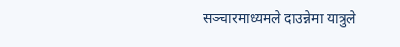सञ्चारमाध्यमले दाउन्नेमा यात्रुले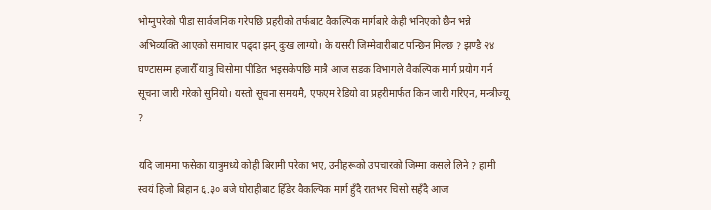भोग्नुपरेको पीडा सार्वजनिक गरेपछि प्रहरीको तर्फबाट वैकल्पिक मार्गबारे केही भनिएको छैन भन्ने अभिव्यक्ति आएको समाचार पढ्दा झन् दुःख लाग्यो। के यसरी जिम्मेवारीबाट पन्छिन मिल्छ ? झण्डै २४ घण्टासम्म हजारौँ यात्रु चिसोमा पीडित भइसकेपछि मात्रै आज सडक विभागले वैकल्पिक मार्ग प्रयोग गर्न सूचना जारी गरेको सुनियो। यस्तो सूचना समयमै, एफएम रेडियो वा प्रहरीमार्फत किन जारी गरिएन, मन्त्रीज्यू ?

यदि जाममा फसेका यात्रुमध्ये कोही बिरामी परेका भए, उनीहरूको उपचारको जिम्मा कसले लिने ? हामी स्वयं हिजो बिहान ६.३० बजे घोराहीबाट हिँडेर वैकल्पिक मार्ग हुँदै रातभर चिसो सहँदै आज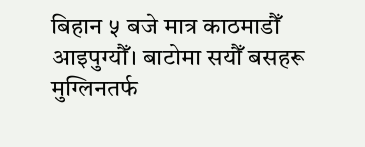बिहान ५ बजे मात्र काठमाडौँ आइपुग्यौँ। बाटोमा सयौँ बसहरू मुग्लिनतर्फ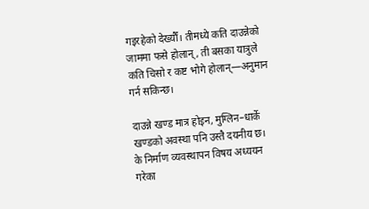गइरहेको देख्यौँ। तीमध्ये कति दाउन्नेको जाममा फसे होलान्, ती बसका यात्रुले कति चिसो र कष्ट भोगे होलान्—अनुमान गर्न सकिन्छ।

दाउन्ने खण्ड मात्र होइन, मुग्लिन–धार्के खण्डको अवस्था पनि उस्तै दयनीय छ। के निर्माण व्यवस्थापन विषय अध्ययन गरेका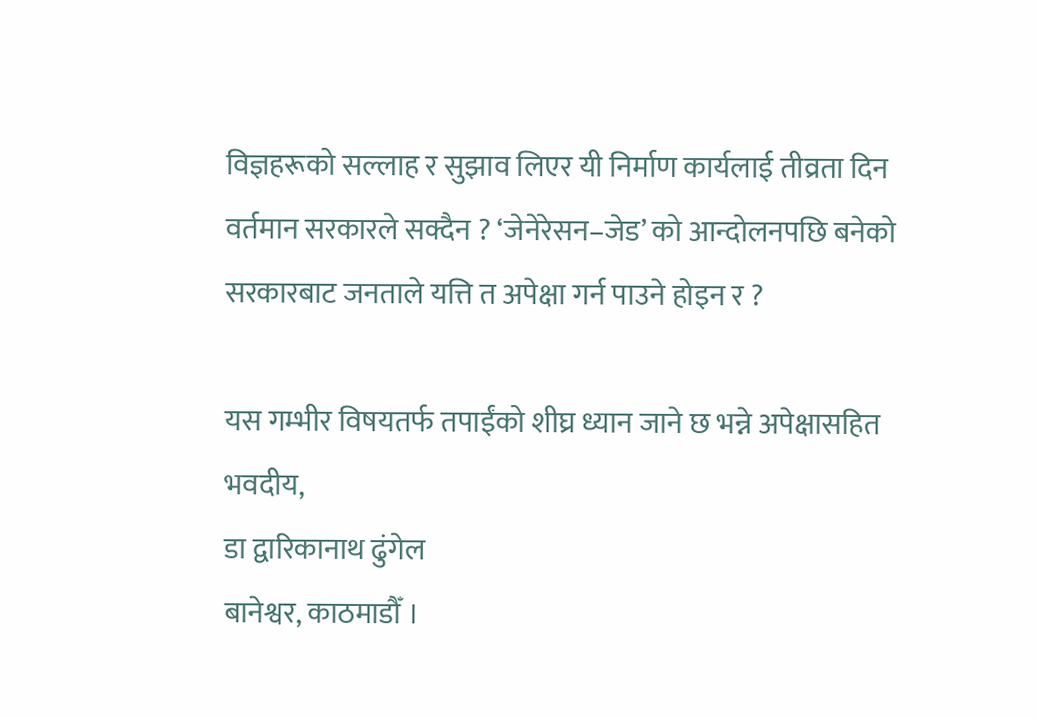विज्ञहरूको सल्लाह र सुझाव लिएर यी निर्माण कार्यलाई तीव्रता दिन वर्तमान सरकारले सक्दैन ? ‘जेनेरेसन–जेड’ को आन्दोलनपछि बनेको सरकारबाट जनताले यत्ति त अपेक्षा गर्न पाउने होइन र ?

यस गम्भीर विषयतर्फ तपाईंको शीघ्र ध्यान जाने छ भन्ने अपेक्षासहित
भवदीय,
डा द्वारिकानाथ ढुंगेल
बानेश्वर, काठमाडौँ ।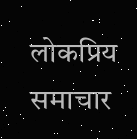लोकप्रिय समाचार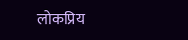लोकप्रिय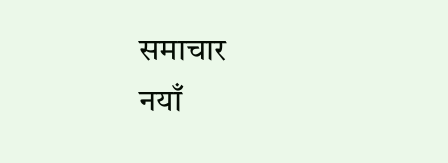समाचार
नयाँ